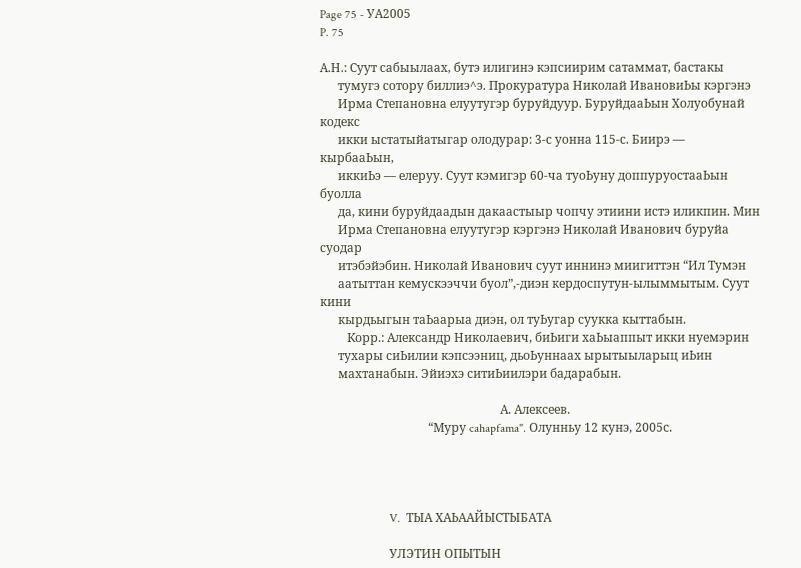Page 75 - УА2005
P. 75

А.Н.: Суут сабыылаах, бутэ илигинэ кэпсиирим сатаммат, бастакы
      тумугэ сотору биллиэ^э. Прокуратура Николай ИвановиЬы кэргэнэ
      Ирма Степановна елуутугэр буруйдуур. БуруйдааЬын Холуобунай кодекс
      икки ыстатыйатыгар олодурар: 3-с уонна 115-с. Биирэ — кырбааЬын,
      иккиЬэ — елеруу. Суут кэмигэр 60-ча туоЬуну доппуруостааЬын буолла
      да, кини буруйдаадын дакаастыыр чопчу этиини истэ иликпин. Мин
      Ирма Степановна елуутугэр кэргэнэ Николай Иванович буруйа суодар
      итэбэйэбин. Николай Иванович суут иннинэ миигиттэн “Ил Тумэн
      аатыттан кемускээччи буол”,-диэн кердоспутун-ылыммытым. Суут кини
      кырдьыгын таЬаарыа диэн, ол туЬугар суукка кыттабын.
         Корр.: Александр Николаевич, биЬиги хаЬыаппыт икки нуемэрин
      тухары сиЬилии кэпсээниц, дьоЬуннаах ырытыыларыц иЬин
      махтанабын. Эйиэхэ ситиЬиилэри бадарабын.

                                                            А. Алексеев.
                                    “Муру cahapfama". Олунньу 12 кунэ, 2005с.




                       V.  ТЫА ХАЬААЙЫСТЫБАТА

                       УЛЭТИН ОПЫТЫН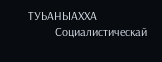ТУЬАНЫАХХА
         Социалистическай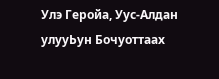Улэ Геройа, Уус-Алдан улууЬун Бочуоттаах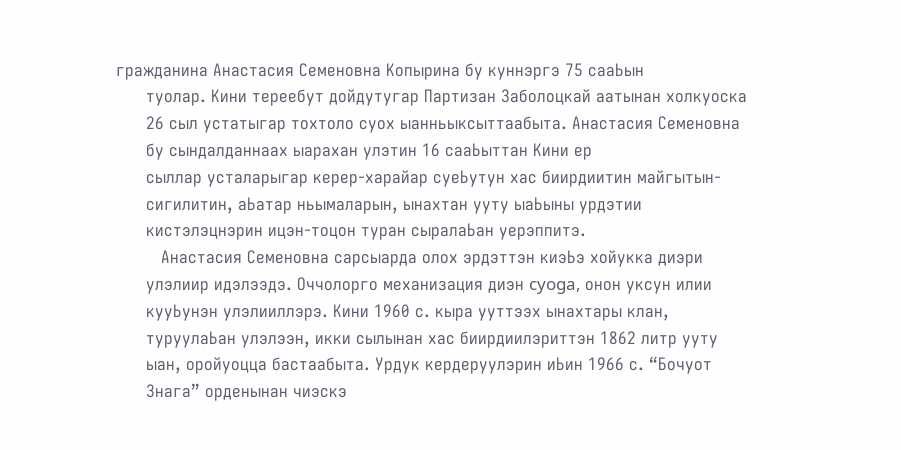гражданина Анастасия Семеновна Копырина бу куннэргэ 75 сааЬын
      туолар. Кини тереебут дойдутугар Партизан Заболоцкай аатынан холкуоска
      26 сыл устатыгар тохтоло суох ыанньыксыттаабыта. Анастасия Семеновна
      бу сындалданнаах ыарахан улэтин 16 сааЬыттан Кини ер
      сыллар усталарыгар керер-харайар суеЬутун хас биирдиитин майгытын-
      сигилитин, аЬатар ньымаларын, ынахтан ууту ыаЬыны урдэтии
      кистэлэцнэрин ицэн-тоцон туран сыралаЬан уерэппитэ.
         Анастасия Семеновна сарсыарда олох эрдэттэн киэЬэ хойукка диэри
      улэлиир идэлээдэ. Оччолорго механизация диэн cyoga, онон уксун илии
      кууЬунэн улэлииллэрэ. Кини 1960 с. кыра ууттээх ынахтары клан,
      туруулаЬан улэлээн, икки сылынан хас биирдиилэриттэн 1862 литр ууту
      ыан, оройуоцца бастаабыта. Урдук кердеруулэрин иЬин 1966 с. “Бочуот
      Знага” орденынан чиэскэ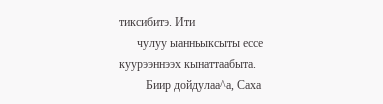тиксибитэ. Ити
      чулуу ыанньыксыты ессе куурээннээх кынаттаабыта.
         Биир дойдулаа^а, Саха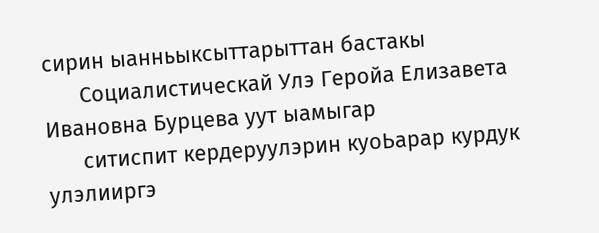сирин ыанньыксыттарыттан бастакы
      Социалистическай Улэ Геройа Елизавета Ивановна Бурцева уут ыамыгар
      ситиспит кердеруулэрин куоЬарар курдук улэлииргэ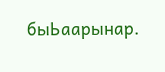быЬаарынар.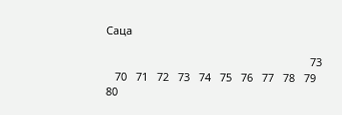Саца

                                                                    73
   70   71   72   73   74   75   76   77   78   79   80